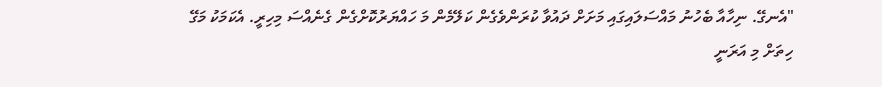"އެނގޭ. ނިހާއާ ބެހުނު މައްސަލައިގައި މަށަށް ދައުވާ ކުރަންވެގެން ކަލޭމެން މަ ހައްޔަރުކޮށްގެން ގެނެއްސަ މިހިރީ. އެކަމަކު މަގޭ ހިތަށް މި އަރަނީ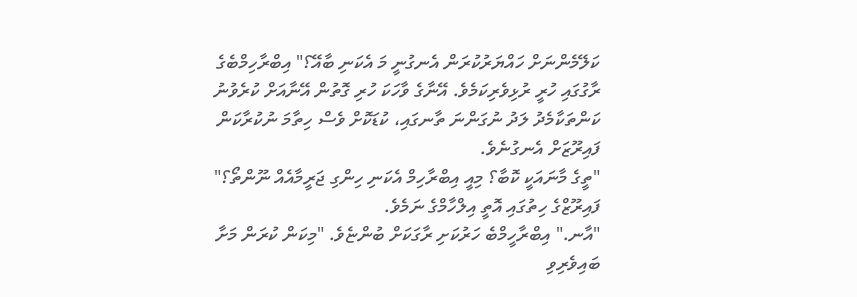ކަލޭމެންނަށް ހައްޔަރުކުރަން އެނގުނީ މަ އެކަނި ބާއޭ؟" އިބްރާހިމްބެގެ ރާގުގައި ހުރީ ރުޅިވެރިކަމެވެ. އޭނާގެ ވާހަކަ ހުރި ގޮތުން އޭނާއަށް ކުރެވުނު ކަންތަކާމެދު ލަދު ނުގަންނަ ތާނގައި، ކުޑަކޮށް ވެސް ހިތާމަ ނުކުރާކަން ފައިރޫޒަށް އެނގުނެވެ.
"ތީގެ މާނައަކީ ކޮބާ؟ މިއީ އިބްރާހިމް އެކަނި ހިންގި ޖަރީމާއެއް ނޫންތޯ؟" ފައިރޫޒްގެ ހިތުގައި އޮތީ އިލްހާމްގެ ނަމެވެ.
"އާނ." އިބްރާހީމްބެ ހަރުކަށި ރާގަކަށް ބުންޏެވެ. "މިކަން ކުރަން މަށާ ބައިވެރިވި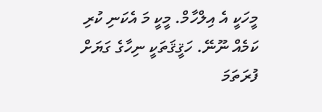މީހަކީ އެ އިލްހާމް. މީކީ މަ އެކަނި ކުރި ކަމެއް ނޫނޭ. ހަޤީޤަތަކީ ނިހާގެ ގަޔަށް ފުރަތަމަ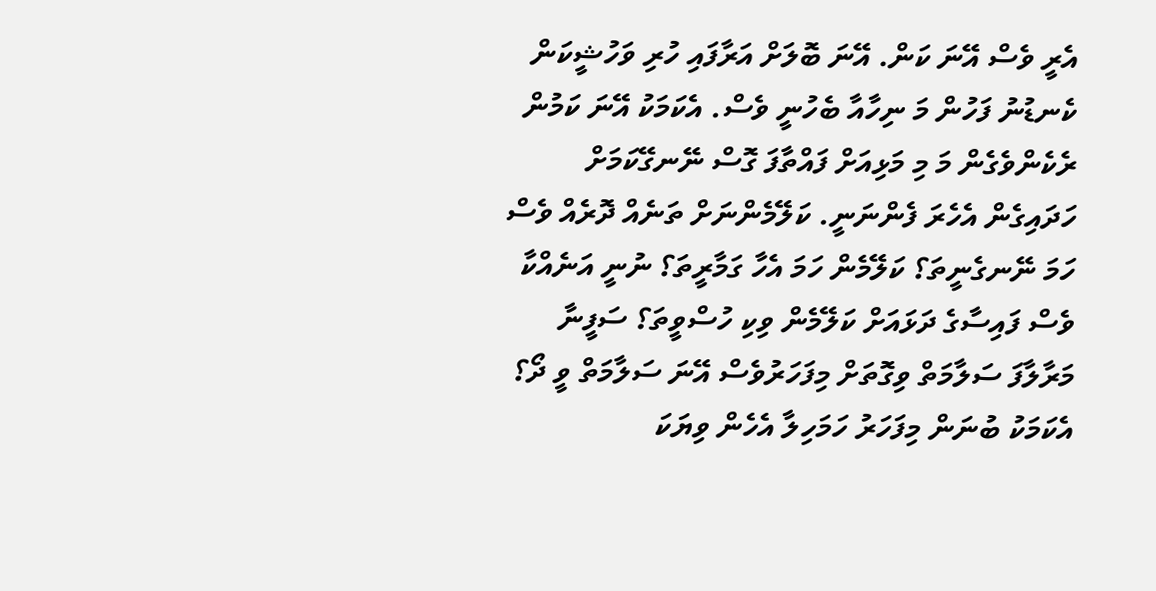އެރީ ވެސް އޭނަ ކަން. އޭނަ ބޮލަށް އަރާފައި ހުރި ވަހުޝީކަން ކެނޑުނު ފަހުން މަ ނިހާއާ ބެހުނީ ވެސް. އެކަމަކު އޭނަ ކަމުން ރެކެންވެގެން މަ މި މަޅިއަށް ފައްތާފަ ގޮސް ނޭނގޭކަމަށް ހަދައިގެން އެހެރަ ފެންނަނީ. ކަލޭމެންނަށް ތަނެއް ދޮރެއް ވެސް ހަމަ ނޭނގެނީތަ؟ ކަލޭމެން ހަމަ އެހާ ގަމާރީތަ؟ ނުނީ އަނެއްކާ ވެސް ފައިސާގެ ދަޅައަށް ކަލޭމެން ވިކި ހުސްވީތަ؟ ސަފީނާ މަރާލާފަ ސަލާމަތް ވިގޮތަށް މިފަހަރުވެސް އޭނަ ސަލާމަތް ވީ ދޯ؟ އެކަމަކު ބުނަން މިފަހަރު ހަމަހިލާ އެހެން ވިޔަކަ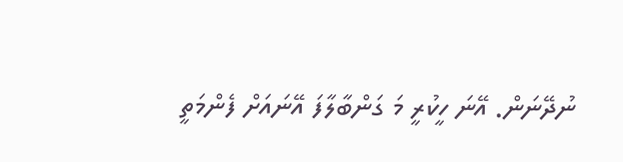ނުދޭނަން. އޭނަ ހީކުރީ މަ ގަންބާލާފަ އޭނައަށް ފެންމަތީ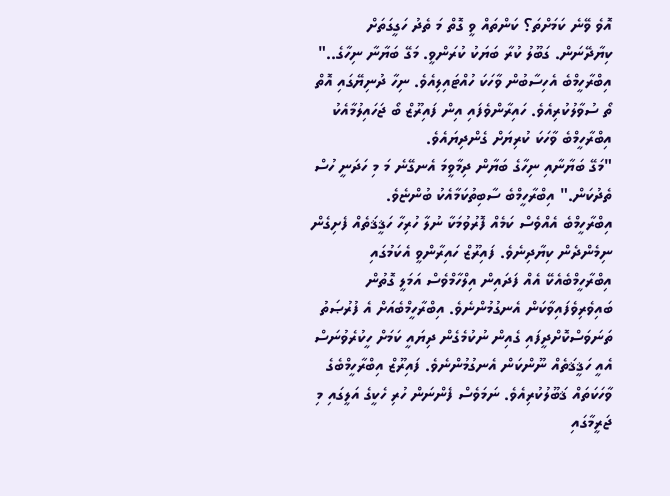އޮވެ ވޭނެ ކަމަށްތަ؟ ކަންތައް ވީ ގޮތް މަ ތެދު ހަގީގަތަށް ކިޔާދޭނަން. ގަބޫލު ކުރާ ބަޔަކު ކުރަންވީ. މަގޭ ބަޔާނާ ނިހާގެ.."
އިބްރާހީމްބެ އެހިސާބުން ވާހަކަ ހުއްޓައިލިއެވެ. ނިހާ ދުނިޔޭގައި އޮތް ތޯ ސުވާލުކުރިއެވެ. ހައިރާންވެފައި އިން ފައިރޫޒް ބޯ ޖަހައިލުމާއެކު އިބްރާހީމްބެ ވާހަކަ ކުރިޔަށް ގެންދިޔައެވެ.
"މަގޭ ބަޔާނާއި ނިހާގެ ބަޔާން ދިމާވީމަ އެނގޭނެ މަ މި ހަދަނީ ހުސް ތެދުކަން." އިބްރާހީމްބެ ސާބިތުކަމާއެކު ބުންޏެވެ.
އިބްރާހީމްބެ އެއްވެސް ކަމެއް ފޮރުވުމަކާ ނުލާ ހުރިހާ ހަޤީޤަތެއް ފެށިގެން ނިމެންދެން ކިޔާދިނެވެ. ފައިރޫޒް ހައިރާންވީ އެކަމުގައި އިބްރާހީމްބެއެކޭ އެއް ފަދައިން އިލްހާމްވެސް އަމަލީ ގޮތުން ބައިވެރިވެފައިވާކަން އެނގުމުންނެވެ. އިބްރާހީމްބެއަށް އެ ފުރުޞަތު ތަނަވަސްކޮށްދީފައި ގެއިން ނުކުމެގެން ދިޔައީ ކަމަށް ހީކުރެވުނަސް އެއީ ހަޤީޤަތެއް ނޫންކަން އެނގުމުންނެވެ. ފައިރޫޒް އިބްރާހީމްބެގެ ވާހަކަތައް ޤަބޫލުކުރިއެވެ. ނަމަވެސް ފެންނަން ހުރި ހެކީގެ އަލީގައި މި ޖަރީމާގައި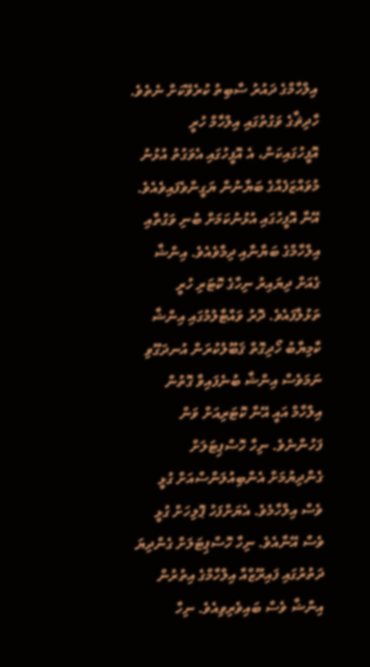އިލްހާމްގެ ދައުރު ސާބިތު ކުރެވޭކަށް ނެތެވެ. ހާދިޘާގެ ވަގުތުގައި އިލްހާމް ހުރީ އޮފީހުގައިކަން، އެ އޮފީހުގައި އެވަގުތު އުޅުނު މުވައްޒަފެއްގެ ބަޔާނުން ޔަގީންވެފައިވެއެވެ. އޭނާ އޮފީހުގައި އުޅުނުކަމަށް ބުނި ވަގުތާއި އިލްހާމްގެ ބަޔާނާއި ދިމާވެއެވެ. އިންޝާ ގެއަށް ދިޔައިރު ނިހާގެ ކޮޓަރި ހުރީ ތަޅުލާފައެވެ. ދޮރު ވައްޓާލުމުގައި އިންޝާ ކާމިޔާބު ހޯދިގޮތް ޤަބޫލުކުރަން އުނދަގޫވި ނަމަވެސް އިންޝާ ބުނެފައިވާ ގޮތުން އިލްހާމް އައީ އޭނާ ކޮޓަރިއަށް ވަން ފަހުންނެވެ. ނިހާ ހޮސްޕިޓަލަށް ގެންދިޔުމަށް އެންބިއުލަންސްއަށް ގުޅީ ވެސް އިލްހާމެވެ. އެޔަށްފަހު ޕޮލިހަށް ގުޅީ ވެސް އޭނާއެވެ. ނިހާ ހޮސްޕިޓަލަށް ގެންދިޔަ ދަތުރުގައި ފައިރޫޒްއާ އިލްހާމްގެ އިތުރުން އިންޝާ ވެސް ބައިވެރިވިއެވެ. ނިހާ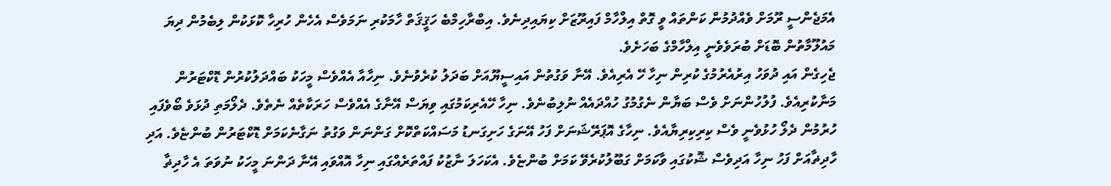އެމަޖެންސީ ރޫމަށް ވެއްދުމުން ކަންތައް ވީ ގޮތް އިލްހާމް ފައިރޫޒަށް ކިޔައިދިނެވެ. އިބްރާހިމްބެ ހަޤީޤަތް ހާމަކުރި ނަމަވެސް އެހެން ހުރިހާ ކޮޅަކުން ލިބެމުން ދިޔަ މައުލޫމާތުން ބޮޑަށް ބުރަވެވެނީ އިލްހާމްގެ ބަހަށެވެ.
ޖެހިގެން އައި ދުވަހު އިރުއެރުމުގެ ކުރިން ނިހާ ހޭ އެރިއެވެ. އޭނާ ވަގުތުން އައިސީޔޫއަށް ބަދަލު ކުރެވުނެވެ. ނިހާއާ އެއްވެސް މީހަކު ބައްދަލުކުރުން ޑޮކްޓަރުން މަނާކުރިއެވެ. ފުލުހުންނަށް ވެސް ބަޔާން ނެގުމުގު ހުއްދައެއް ނުލިބުނެވެ. ނިހާ ހޭއެރިކަމުގައި ވިޔަސް އޭނާގެ އެއްވެސް ހަރަކާތެއް ނެތެވެ. ދެލޯމަތި ދުޅަވެ ބޯވެފައި ހުރުމުން ދެލޯ ހުޅުވެނީ ވެސް ކިރިކިރިޔާއެވެ. ނިހާގެ އޮޕަރޭޝަނަށް ފަހު އޭނަގެ ހަށިގަނޑު މަސައްކަތްކޮށް ގަންނަން ވަގުތު ނަގާނެކަމަށް ޑޮކްޓަރުން ބުންޏެވެ. އަދި ހާދިޡާއަށް ފަހު ނިހާ އަދިވެސް ޝޮކުގައި ވާކަމަށް ގަބޫލުކުރެވޭ ކަމަށް ބުންޏެވެ. އެކަހަލަ ނާޒުކު ފައްތަރެއްގައި ނިހާ އޮއްވައި އޭނާ ދަންނަ މީހަކު ނުވަތަ އެ ހާދިޡާ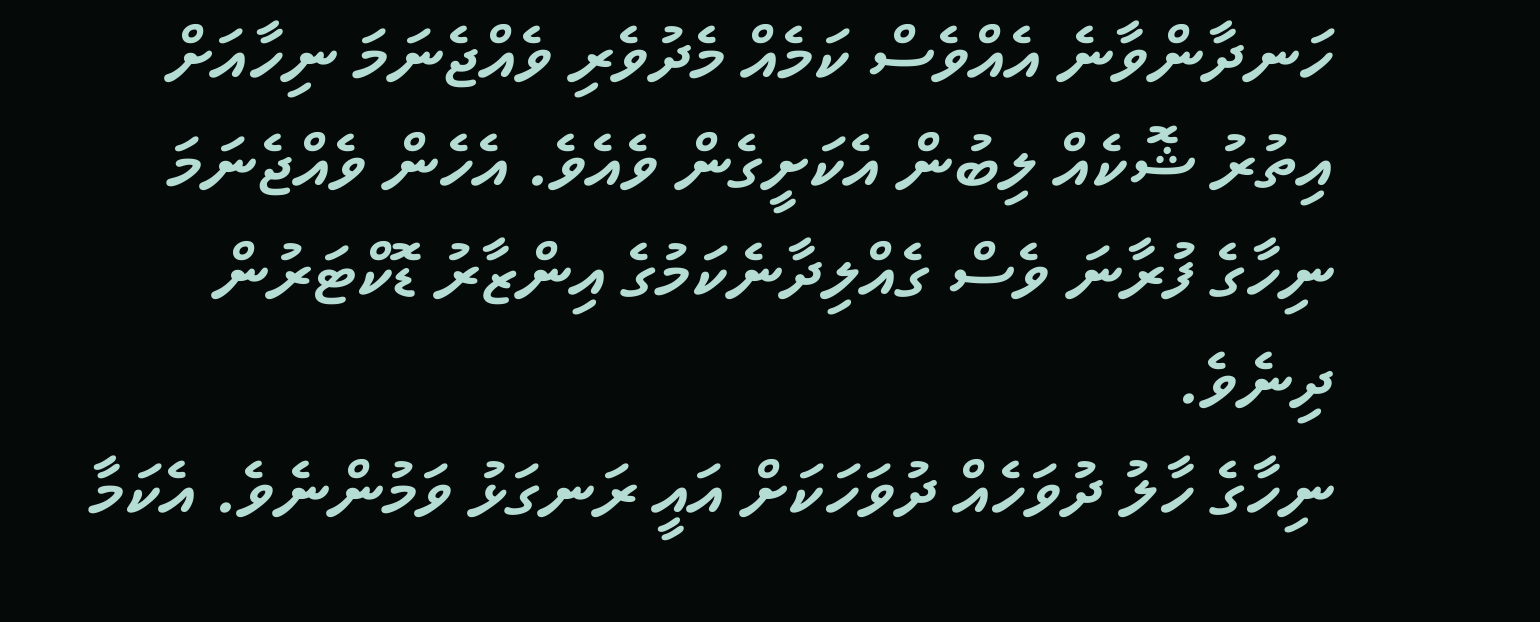ހަނދާންވާނެ އެއްވެސް ކަމެއް މެދުވެރި ވެއްޖެނަމަ ނިހާއަށް އިތުރު ޝޮކެއް ލިބުން އެކަށީގެން ވެއެވެ. އެހެން ވެއްޖެނަމަ ނިހާގެ ފުރާނަ ވެސް ގެއްލިދާނެކަމުގެ އިންޒާރު ޑޮކްޓަރުން ދިނެވެ.
ނިހާގެ ހާލު ދުވަހެއް ދުވަހަކަށް އައީ ރަނގަޅު ވަމުންނެވެ. އެކަމާ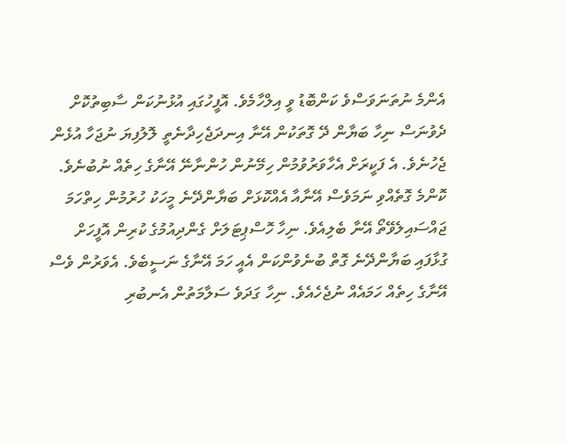އެންމެ ނުތަނަވަސްވެ ކަންބޮޑު ވީ އިލްހާމެވެ. އޮފީހުގައި އުޅުނުކަން ސާބިތުކޮށް ދެވުނަސް ނިހާ ބަޔާން ދޭ ގޮތަކުން އޭނާ އިނދަޖެހިދާނެތީ ލޮލުފިޔަ ނުޖަހާ އުޅެން ޖެހުނެވެ. އެ ފަކީރަށް އެހާވަރުވުމުން ހިމޭނުން ހުންނާނޭ އޭނާގެ ހިތެއް ނުބުނެވެ. ކޮންމެ ގޮތެއްވި ނަމަވެސް އޭނާއާ އެއްކޮޅަށް ބަޔާންދޭނެ މީހަކު ހުރުމުން ހިތްހަމަ ޖައްސައިލެވޭތޯ އޭނާ ބެލިއެވެ. ނިހާ ހޮސްޕިޓަލަށް ގެންދިއުމުގެ ކުރިން އޮފީހަށް ގުޅާފައި ބަޔާންދޭނެ ގޮތް ބުނެވުންކަން އެއީ ހަމަ އޭނާގެ ނަސީބެވެ. އެވަރުން ވެސް އޭނާގެ ހިތެއް ހަމައެއް ނުޖެހެއެވެ. ނިހާ ގަދަވެ ސަލާމަތުން އެނބުރި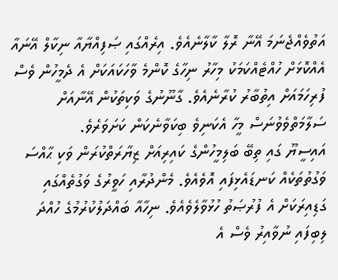އަތުވެއްޖެނަމަ އޭނާ ރޮލާ ކާލާނެއެވެ. އިރެއްގައި ޞަފިއްޔާއާ ނިކާލް އޭނައާ އެއްކޮޅަށް ހުއްޓެއްކަމަކު މިހާރު ނިހާގެ ކޮންމެ ވާހަކައަކަށް އެ ދެމީހުން ވެސް ފުރިހަމައަށް އިތުބާރު ކުރާނެއެވެ. ގާނޫނުގެ ވަކިތަކުން އޭނާއަށް ސަލާމަތްވެވުނަސް މީހާ އެކަނިވެ ބިކަވާނެކަން ކަށަވަރެވެ.
އައިސީޔޫ ގައި ތިބޭ ބަލިމީހުންގެ ކައިރިއަށް ޒިޔާރަތްކުރަން ވަކި ޙާއްސަ ވަގުތުތަކެއް ކަނޑައެޅިފައި އޮވެއެވެ. މެންދުރާއި ހަވީރުގެ ވަގުތެއްގައި ގަޑިއިރަކަށް އެ ފުރުޞަތު ހުޅުވާލެވެއެވެ. ނިހާއާ ބައްދަލުކުރުމުގެ ހުއްދަ ލިބިފައި ނުވާއިރު ވެސް އެ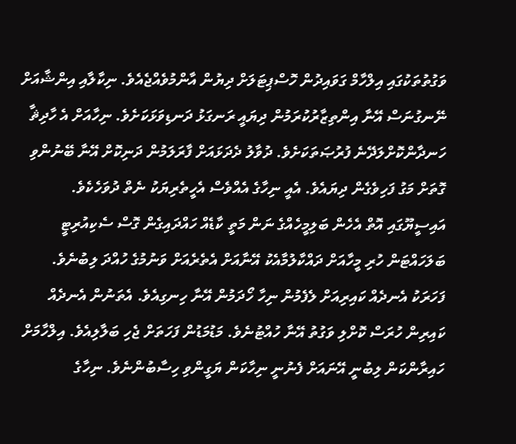ވަގުތުތަކުގައި އިލްހާމް ގަވައިދުން ހޮސްޕިޓަލަށް ދިޔުން އާންމުވެއްޖެއެވެ. ނިކާލާއި އިންޝާއަށް ނޭނގުނަސް އޭނާ އިންތިޒާރުކުރަމުން ދިޔައީ ރަނގަޅު ދަނޑިވަޅަކަށެވެ. ނިހާއަށް އެ ހާދިޘާ ހަނދާންކޮށްލަދޭނެ ފުރުޞަތަކަށެވެ. ދުވާލު ދެދަޅައަށް ފާރަލަމުން ދަނިކޮށް އޭނާ ބޭނުންވި ގޮތަށް މަގު ފަހިވެގެން ދިޔައެވެ. އެއީ ނިހާގެ އެއްވެސް އެހީތެރިޔަކު ނެތް ދުވަހެކެވެ.
އައިސީޔޫގައި އޮތް އެހެން ބަލިމީހެއްގެ ނަން މަތީ ކާޑެއް ހައްދައިގެން ގޮސް ސެކިއުރިޓީ ބަލަހައްޓަން ހުރި މީހާއަށް ދައްކާލުމާއެކު އޭނާއަށް އެތެރެއަށް ވަނުމުގެ ހުއްދަ ލިބުނެވެ. ފަހަރަކު އެނދެއް ކައިރިއަށް ލެފެމުން ނިހާ ހޯދަމުން އޭނާ ހިނގިއެވެ. އެތަނުން އެނދެއް ކައިރިން ހުރަސް ކޮށްލި ވަގުތު އޭނާ ހުއްޓުނެވެ. މަޑުމަޑުން ފަހަތަށް ޖެހި ބަލާލިއެވެ. އިލްހާމަށް ހައިރާންކަން ލިބުނީ އޭނައަށް ފެނުނީ ނިހާކަން ޔަގީންވި ހިސާބުންނެވެ. ނިހާގެ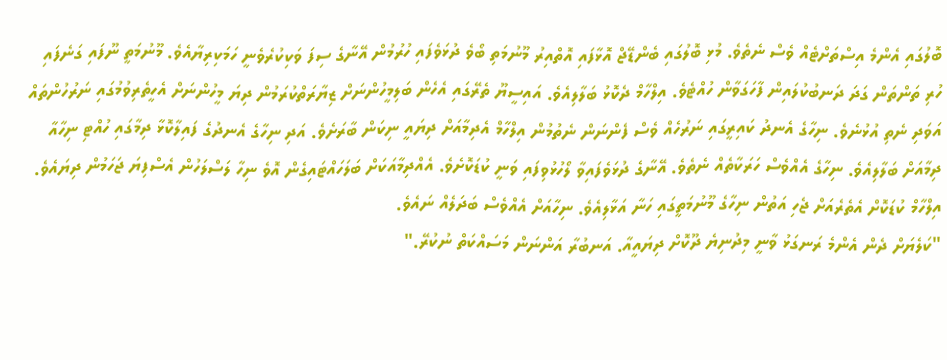ބޮލުގައި އެންމެ އިސްތަށްޓެއް ވެސް ނެތެވެ. މުޅި ބޮލުގައި ބެންޑޭޖް އޮޅާފައި އޮތްއިރު މޫނުމަތި ބޯވެ ދުޅަވެފައި ހުރުމުން އޭނާގެ ސިފަ ވަކިކުރެވެނީ ހަމަކިރިޔާއެވެ. މޫނުމަތީ ނޫފައި ގަނެފައި ހުރި ތަންތަން ގަދަ ދަނބުކުލައިން ފާހަގަވާން ހުއްޓެވެ. އިލްހާމް ދެކޮޅު ބަލާލިއެވެ. އައިސީޔޫ ތެރޭގައި އެހެން ބަލިމީހުންނަށް ޒިޔާރަތްކުރަމުން ދިޔަ މީހުންނަށް އެހީތެރިވުމުގައި ނަރުހުންތައް އަވަދި ނެތި އުޅުނެވެ. ނިހާގެ އެނދު ކައިރީގައި ނަރުހެއް ވެސް ފެންނަން ނެތުމުން އިލްހާމް އެދިމާއަށް ދިޔައީ ނިކަން ބާރަށެވެ. އަދި ނިހާގެ އެނދުގެ ފައިލާކޮޅާ ދިމާގައި ހުއްޓި ނިހާއާ ދިމާއަށް ބަލާލިއެވެ. ނިހާގެ އެއްވެސް ހަރަކާތެއް ނެތެވެ. އޭނާގެ ދުޅަވެފައިވާ ލޯހުޅުވިފައި ވަނީ ކުޑަކޮށެވެ. އެއްދިމާއަކަށް ބަލަހައްޓައިގެން އޮވެ ނިހާ ލަސްލަހުން އެސްފިޔަ ޖަހަމުން ދިޔައެވެ. އިލްހާމް ކުޑަކޮށް އެތެރެއަށް ޖެހި އަތުން ނިހާގެ މޫނުމަތީގައި ހަނާ އަޅާލިއެވެ. ނިހާއަށް އެއްވެސް ބަދަލެއް ނައެވެ.
"ކަލެޔަށް ދެން އެންމެ ރަނގަޅު ވާނީ މިދުނިޔެ ދޫކޮށް ދިޔައީއާ. އަނބުރާ އަންނަން މަސައްކަތް ނުކުރޭ."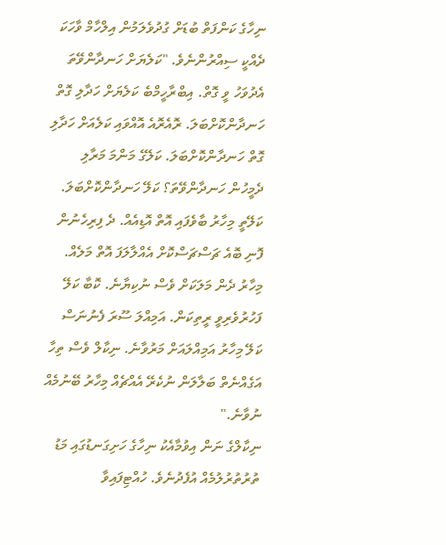ނިހާގެ ކަންފަތް ބުޑަށް ގުދުވެލަމުން އިލްހާމް ވާހަކަ ދެއްކީ ސިއްރުންނެވެ. "ކަލެޔަށް ހަނދާންވޭތަ އެދުވަހު ވީ ގޮތް. އިބްރާހީމްބެ ކަލެޔަށް ހަދާލި ގޮތް ހަނދާންކޮށްބަލަ. ރޮއެރޮއެ އޮއްވައި ކަލެއަށް ހަދާލި ގޮތް ހަނދާންކޮށްބަލަ. ކަލޭގެ މަންމަ މަރާލި ދެމީހުން ހަނދާންވޭތަ؟ ކަލޭ ހަނދާންކޮށްބަލަ. ކަލޭތީ މިހާރު ބާވެފައި އޮތް އޮޑިއެއް. ދެ ފިރިހެނުން ފޮނި ބޮއެ ޗަސްޗަސްކޮށް އެއްލާލަފަ އޮތް މަލެއް. މިހާރު ދެން މަލަކަށް ވެސް ނުކިޔާނެ. ކޮބާ ކަލޭ ފަހުރުވެރިވީ ރީތިކަން. އަމިއްލަ ސޫރަ ފެނުނަސް ކަލޭ މިހާރު އަމިއްލައަށް މަރުވާނެ. ނިކާލް ވެސް ތިހާ އަގެއްނެތް ބަލާލަން ނުކެރޭ އެއްޗެއް މިހާރު ބޭނުމެއް ނުވާނެ."
ނިކާލްގެ ނަން އިވުމާއެކު ނިހާގެ ހަށިގަނޑުގައި މަޑު ތުރުތުރުލުމެއް އުފެދުނެވެ. ހުއްޓިފައިވާ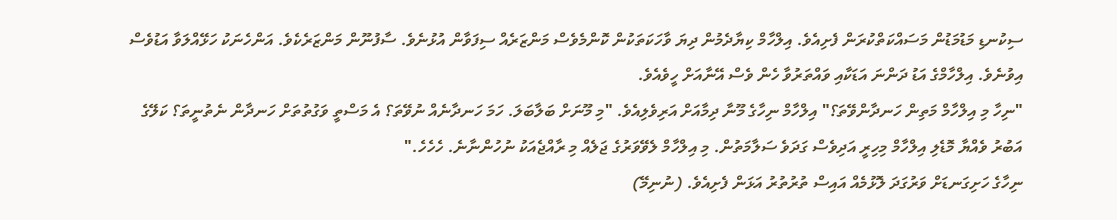ސިކުނޑި މަޑުމަޑުން މަސައްކަތްކުރަން ފެށިއެވެ. އިލްހާމް ކިޔާދެމުން ދިޔަ ވާހަކަތަކުން ކޮންމެވެސް މަންޒަރެއް ސިފަވާން އުޅުނެވެ. ސާފުނޫން މަންޒަރެކެވެ. އަންހެނަކު ހަޅޭއްލަވާ އަޑުވެސް އިވުނެވެ. އިލްހާމްގެ އަޑު ދަންނަ އަޑަކާއި ވައްތަރުވާ ހެން ވެސް އޭނާއަށް ހީވެއެވެ.
"ނިހާ މި އިލްހާމް މަތިން ހަނދާންވޭތަ؟" އިލްހާމް ނިހާގެ މޫނާ ދިމާއަށް އަރިވެލިއެވެ. "މި މޫނަށް ބަލާބަލަ. ހަމަ ހަނދާނެއް ނުވޭތަ؟ އެ މަސްތީ ވަގުތުތަށް ހަނދާން ނެތުނީތަ؟ ކަލޭގެ އަބުރު ވެއްޔާ މޮޑެލި އިލްހާމް މިހިރީ އަދިވެސް ގަދަވެ ސަލާމަތުން. މި އިލްހާމް ލެވޭވަރުގެ ޖަލެއް މި ރާއްޖެއަކު ނުހުންނާނެ. ހެހެހެ."
ނިހާގެ ހަށިގަނޑަށް ވަރުގަދަ ލޮޅުމެއް އައިސް ތުރުތުރު އަޅަން ފެށިއެވެ. (ނުނިމޭ)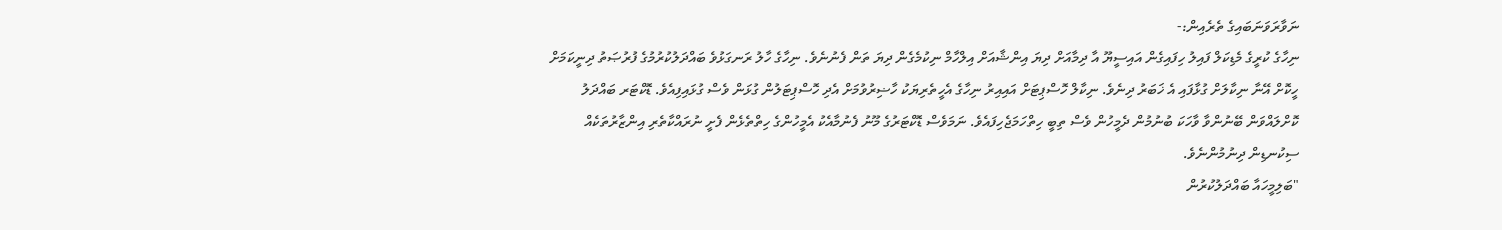ނަވާރަވަނަބައިގެ ތެރެއިން:-
ނިހާގެ ކުރީގެ މެޑިކަލް ފައިލު ހިފައިގެން އައިސީޔޫ އާ ދިމާއަށް ދިޔަ އިންޝާއަށް އިލްހާމް ނިކުމެގެން ދިޔަ ތަން ފެނުނެވެ. ނިހާގެ ހާލު ރަނގަޅުވެ ބައްދަލުކުރުމުގެ ފުރުޞަތު ދިނީކަމަށް ހީކޮށް އޭނާ ނިކާލަށް ގުޅާފައި އެ ޚަބަރު ދިނެވެ. ނިކާލް ހޮސްޕިޓަށް އައިއިރު ނިހާގެ އެހީތެރިޔަކު ހާޟިރުވުމަށް އެދި ހޮސްޕިޓަލުން ގުޅަން ވެސް ގުޅައިފިއެވެ. ޑޮކްޓަރ ބައްދަލު ކޮށްލައްވަން ބޭނުންވާ ވާހަކަ ބުނުމުން ދެމީހުން ވެސް ތިބީ ހިތްހަމަޖެހިފައެވެ. ނަމަވެސް ޑޮކްޓަރުގެ މޫނު ފެނުމާއެކު އެމީހުންގެ ހިތްތެޅެން ފެށީ ނުރައްކާތެރި އިންޒާރުތަކެއް ސިކުނޑިން ދިނުމުންނެވެ.
"ބަލިމީހައާ ބައްދަލުކުރުން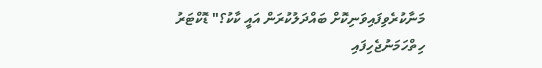މަނާކުރެވިފައިވަނިކޮށް ބައްދަލުކުރަން އައީ ކާކު؟" ޑޮކްޓަރު ހިތްހަމަނުޖެހިފައި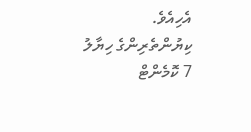އެހިއެވެ.
ކިޔުންތެރިންގެ ހިޔާލު
7 ކޮމެންޓް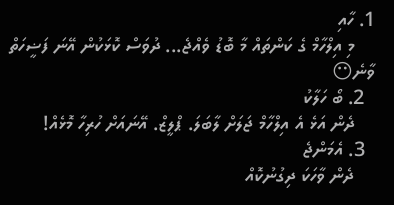1. ހާއި
    މި އިލްހާމް ގެ ކަންތައް މާ ބޮޑު ވެއްޖެ... ދުވަސް ކޮޅަކުން އޭނަ ފަޟީހަތް ވާނެ😶
  2. ބޯ ހަލާކު
    ދެން އަޅެ އެ އިލްހާމް ޖަލަށް ލާބަލަ. ޕްލީޒް. އޭނައަށް ހުރިހާ މޮޅެއް!
  3. އެމަންޖެ
    ދެން ވާހަކަ ދިގުނުކޮއް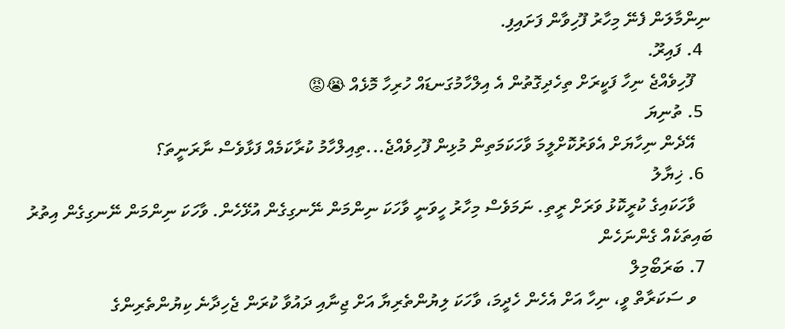ނިންމާލަން ފެނޭ މިހާރު ފޫހިވާން ފަށައިފި.
  4. ފައިރޫ.
    ފޫހިވެއްޖެ ނިހާ ފަކީރަށް ތިހެދިގޮތުން އެ އިލްހާމުގަނޑައް ހުރިހާ މޮޅެއް 😭😡
  5. ތުނިޔަ
    އޭދެން ނިހާޔަށް އެވަރުކޮށްލީމަ ވާހަކަމަތިން މުޅިން ފޫހިވެއްޖެ...ތިއިލްހާމު ކުރާކަމެއް ފަޅާވެސް ނާރަނީތަ؟
  6. ޚިޔާލު
    ވާހަކައިގެ ކުރީކޮޅު ވަރަށް ރީތި. ނަމަވެސް މިހާރު ހީވަނީ ވާހަކަ ނިންމަން ނޭނގިގެން އުޅޭހެން. ވާހަކަ ނިންމަން ނޭނގިގެން އިތުރު ބައިތަކެއް ގެންނަހެން
  7. ބަރަބޯމިލް
    ވ ސަކަރާތް ވީ، ނިހާ އަށް އެހެން ހެދީމަ، ވާހަކަ ލިޔުންތެރިޔާ އަށް ޖިނާއި ދައުވާ ކުރަން ޖެހިދާނެ ކިޔުންތެރިންގެ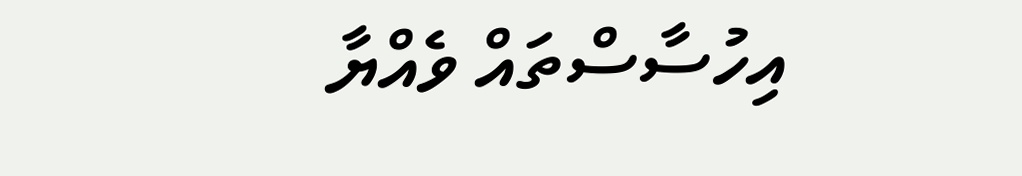އިހުސާސްތައް ވެއްޔާ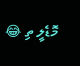މޮޑެލީ ތި 😂